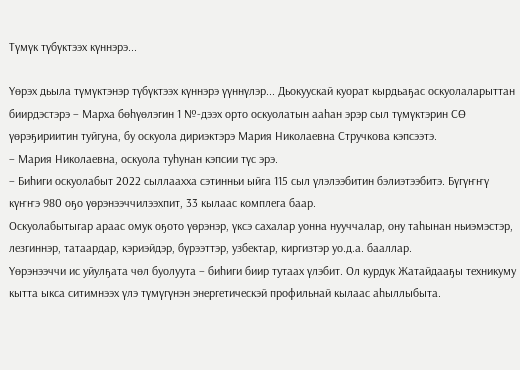Түмүк түбүктээх күннэрэ...

Үөрэх дьыла түмүктэнэр түбүктээх күннэрэ үүннүлэр... Дьокуускай куорат кырдьаҕас оскуолаларыттан биирдэстэрэ – Марха бөһүөлэгин 1 №-дээх орто оскуолатын ааһан эрэр сыл түмүктэрин СӨ үөрэҕириитин туйгуна, бу оскуола дириэктэрэ Мария Николаевна Стручкова кэпсээтэ.
– Мария Николаевна, оскуола туһунан кэпсии түс эрэ.
– Биһиги оскуолабыт 2022 сыллаахха сэтинньи ыйга 115 сыл үлэлээбитин бэлиэтээбитэ. Бүгүҥҥү күҥҥэ 980 оҕо үѳрэнээччилээхпит, 33 кылаас комплега баар.
Оскуолабытыгар араас омук оҕото үѳрэнэр, үксэ сахалар уонна нууччалар, ону таһынан ньиэмэстэр, лезгиннэр, татаардар, кэриэйдэр, бүрээттэр, узбектар, киргизтэр уо.д.а. бааллар.
Үөрэнээччи ис уйулҕата чөл буолуута – биһиги биир тутаах үлэбит. Ол курдук Жатайдааҕы техникуму кытта ыкса ситимнээх үлэ түмүгүнэн энергетическэй профильнай кылаас аһыллыбыта.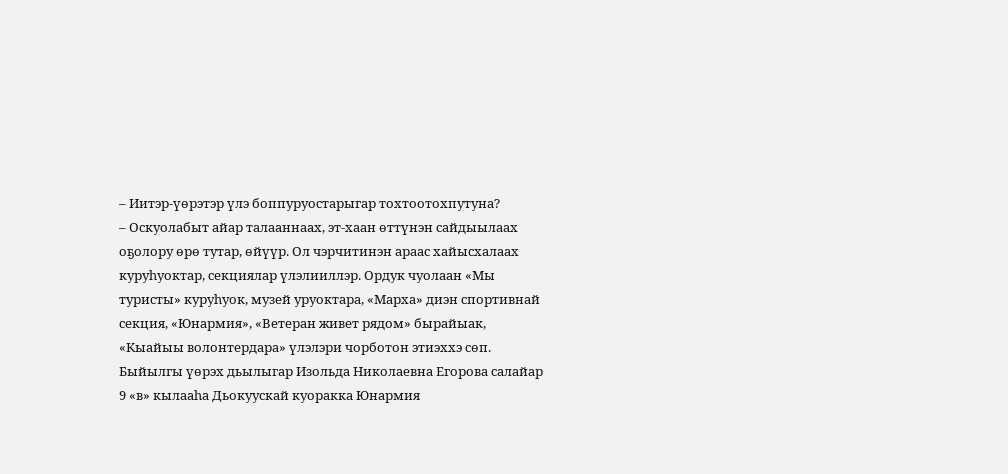– Иитэр-үөрэтэр үлэ боппуруостарыгар тохтоотохпутуна?
– Оскуолабыт айар талааннаах, эт-хаан ѳттүнэн сайдыылаах оҕолору ѳрѳ тутар, ѳйүүр. Ол чэрчитинэн араас хайысхалаах куруһуоктар, секциялар үлэлииллэр. Ордук чуолаан «Мы туристы» куруһуок, музей уруоктара, «Марха» диэн спортивнай секция, «Юнармия», «Ветеран живет рядом» бырайыак, «Кыайыы волонтердара» үлэлэри чорботон этиэххэ сөп. Быйылгы үѳрэх дьылыгар Изольда Николаевна Егорова салайар 9 «в» кылааһа Дьокуускай куоракка Юнармия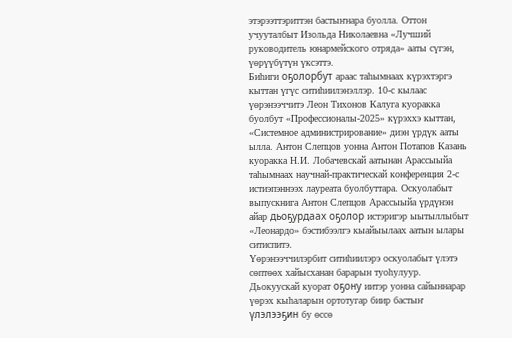этэрээттэриттэн бастыҥнара буолла. Оттон учууталбыт Изольда Николаевна «Лучший руководитель юнармейского отряда» ааты сүгэн, үөрүүбүтүн үксэттэ.
Биһиги оҕолорбут араас таһымнаах күрэхтэргэ кыттан үгүс ситиһиилэнэллэр. 10-с кылаас үөрэнээччитэ Леон Тихонов Калуга куоракка буолбут «Профессионалы-2025» күрэххэ кыттан, «Системное администрирование» диэн үрдүк ааты ылла. Антон Слепцов уонна Антон Потапов Казань куоракка Н.И. Лобачевскай аатынан Арассыыйа таһымнаах научнай-практическай конференция 2-с истиэпэннээх лауреата буолбуттара. Оскуолабыт выпускнига Антон Слепцов Арассыыйа үрдүнэн айар дьоҕурдаах оҕолор истэригэр ыытыллыбыт «Леонардо» бэстибээлгэ кыайыылаах аатын ылары ситиспитэ.
Үөрэнээччилэрбит ситиһиилэрэ оскуолабыт үлэтэ сѳптөөх хайысханан барарын туоһулуур. Дьокуускай куорат оҕону иитэр уонна сайыннарар үѳрэх кыһаларын ортотугар биир бастыҥ үлэлээҕин бу ѳссѳ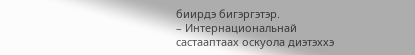биирдэ бигэргэтэр.
– Интернациональнай састааптаах оскуола диэтэххэ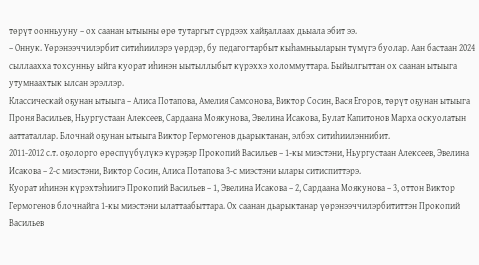төрүт оонньууну – ох саанан ытыыны өрө тутаргыт сүрдээх хайҕаллаах дьыала эбит ээ.
– Оннук. Үөрэнээччилэрбит ситиһиилэрэ үөрдэр, бу педагогтарбыт кыһамньыларын түмүгэ буолар. Аан бастаан 2024 сыллаахха тохсунньу ыйга куорат иһинэн ыытыллыбыт күрэххэ холоммуттара. Быйылгыттан ох саанан ытыыга утумнаахтык ылсан эрэллэр.
Классическай оҕунан ытыыга – Алиса Потапова, Амелия Самсонова, Виктор Сосин, Вася Егоров, төрүт оҕунан ытыыга Проня Васильев, Ньургустаан Алексеев, Сардаана Моякунова, Эвелина Исакова, Булат Капитонов Марха оскуолатын ааттаталлар. Блочнай оҕунан ытыыга Виктор Гермогенов дьарыктанан, элбэх ситиһиилэннибит.
2011-2012 с.т. оҕолорго өрөспүүбүлүкэ күрэҕэр Прокопий Васильев – 1-кы миэстэни, Ньургустаан Алексеев, Эвелина Исакова – 2-с миэстэни, Виктор Сосин, Алиса Потапова 3-с миэстэни ылары ситиспиттэрэ.
Куорат иһинэн күрэхтэһиигэ Прокопий Васильев – 1, Эвелина Исакова – 2, Сардаана Моякунова – 3, оттон Виктор Гермогенов блочнайга 1-кы миэстэни ылаттаабыттара. Ох саанан дьарыктанар үөрэнээччилэрбититтэн Прокопий Васильев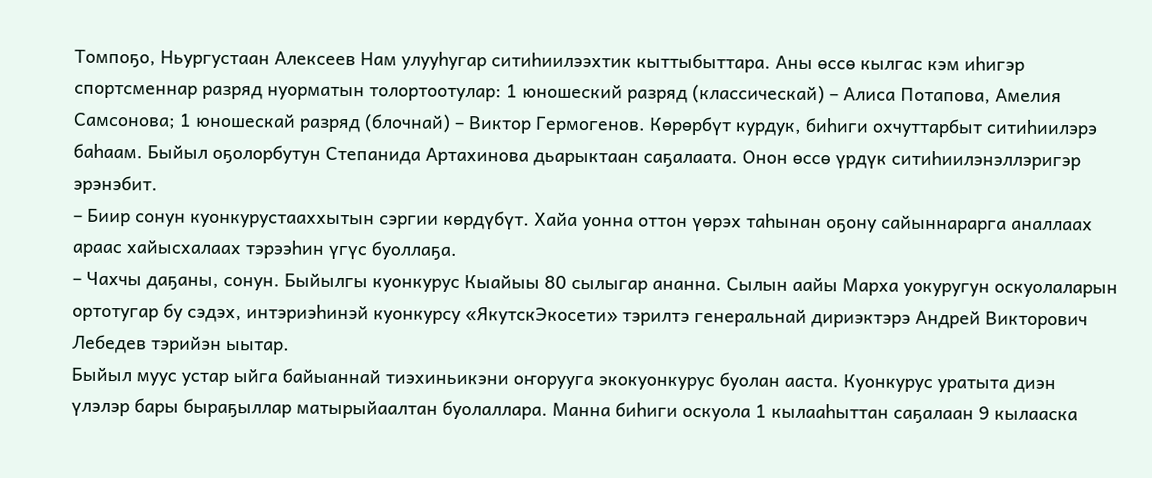Томпоҕо, Ньургустаан Алексеев Нам улууһугар ситиһиилээхтик кыттыбыттара. Аны өссө кылгас кэм иһигэр спортсменнар разряд нуорматын толортоотулар: 1 юношеский разряд (классическай) – Алиса Потапова, Амелия Самсонова; 1 юношескай разряд (блочнай) – Виктор Гермогенов. Көрөрбүт курдук, биһиги охчуттарбыт ситиһиилэрэ баһаам. Быйыл оҕолорбутун Степанида Артахинова дьарыктаан саҕалаата. Онон өссө үрдүк ситиһиилэнэллэригэр эрэнэбит.
– Биир сонун куонкурустааххытын сэргии көрдүбүт. Хайа уонна оттон үөрэх таһынан оҕону сайыннарарга аналлаах араас хайысхалаах тэрээһин үгүс буоллаҕа.
– Чахчы даҕаны, сонун. Быйылгы куонкурус Кыайыы 80 сылыгар ананна. Сылын аайы Марха уокуругун оскуолаларын ортотугар бу сэдэх, интэриэһинэй куонкурсу «ЯкутскЭкосети» тэрилтэ генеральнай дириэктэрэ Андрей Викторович Лебедев тэрийэн ыытар.
Быйыл муус устар ыйга байыаннай тиэхиньикэни оҥорууга экокуонкурус буолан ааста. Куонкурус уратыта диэн үлэлэр бары быраҕыллар матырыйаалтан буолаллара. Манна биһиги оскуола 1 кылааһыттан саҕалаан 9 кылааска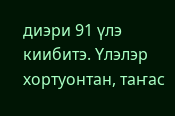диэри 91 үлэ киибитэ. Үлэлэр хортуонтан, таҥас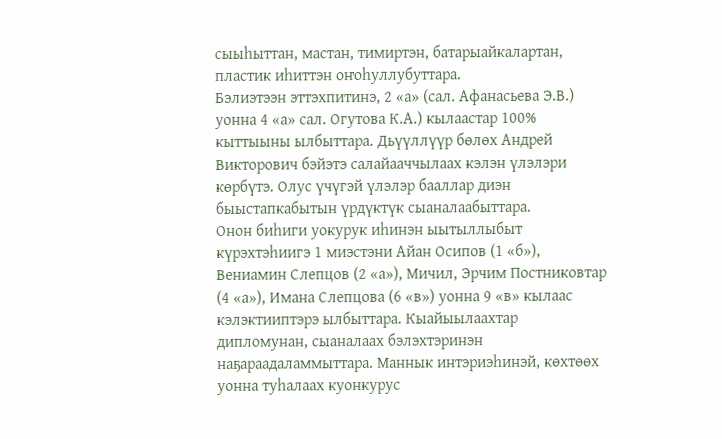сыыһыттан, мастан, тимиртэн, батарыайкалартан, пластик иһиттэн оҥоһуллубуттара.
Бэлиэтээн эттэхпитинэ, 2 «а» (сал. Афанасьева Э.В.) уонна 4 «а» сал. Огутова К.А.) кылаастар 100% кыттыыны ылбыттара. Дьүүллүүр бөлөх Андрей Викторович бэйэтэ салайааччылаах кэлэн үлэлэри көрбүтэ. Олус үчүгэй үлэлэр бааллар диэн быыстапкабытын үрдүктүк сыаналаабыттара.
Онон биһиги уокурук иһинэн ыытыллыбыт күрэхтэһиигэ 1 миэстэни Айан Осипов (1 «б»), Вениамин Слепцов (2 «а»), Мичил, Эрчим Постниковтар (4 «а»), Имана Слепцова (6 «в») уонна 9 «в» кылаас кэлэктииптэрэ ылбыттара. Кыайыылаахтар дипломунан, сыаналаах бэлэхтэринэн наҕараадаламмыттара. Маннык интэриэһинэй, көхтөөх уонна туһалаах куонкурус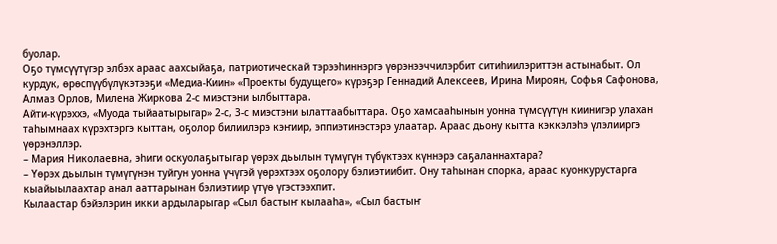буолар.
Оҕо түмсүүтүгэр элбэх араас аахсыйаҕа, патриотическай тэрээһиннэргэ үөрэнээччилэрбит ситиһиилэриттэн астынабыт. Ол курдук, өрөспүүбүлүкэтээҕи «Медиа-Киин» «Проекты будущего» күрэҕэр Геннадий Алексеев, Ирина Мироян, Софья Сафонова, Алмаз Орлов, Милена Жиркова 2-с миэстэни ылбыттара.
Айти-күрэххэ, «Муода тыйаатырыгар» 2-с, 3-с миэстэни ылаттаабыттара. Оҕо хамсааһынын уонна түмсүүтүн киинигэр улахан таһымнаах күрэхтэргэ кыттан, оҕолор билиилэрэ кэҥиир, эппиэтинэстэрэ улаатар. Араас дьону кытта кэккэлэһэ үлэлииргэ үөрэнэллэр.
– Мария Николаевна, эһиги оскуолаҕытыгар үөрэх дьылын түмүгүн түбүктээх күннэрэ саҕаланнахтара?
– Үөрэх дьылын түмүгүнэн туйгун уонна үчүгэй үөрэхтээх оҕолору бэлиэтиибит. Ону таһынан спорка, араас куонкурустарга кыайыылаахтар анал ааттарынан бэлиэтиир үтүө үгэстээхпит.
Кылаастар бэйэлэрин икки ардыларыгар «Сыл бастыҥ кылааһа», «Сыл бастыҥ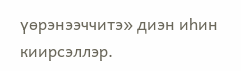үөрэнээччитэ» диэн иһин киирсэллэр.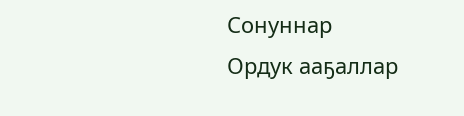Сонуннар
Ордук ааҕаллар